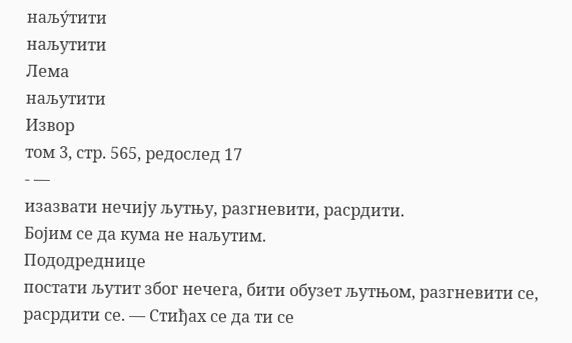наљу́тити
наљутити
Лема
наљутити
Извор
том 3, стр. 565, редослед 17
- —
изазвати нечију љутњу, разгневити, расрдити.
Бојим се да кума не наљутим.
Пододреднице
постати љутит због нечега, бити обузет љутњом, разгневити се, расрдити се. — Стиђах се да ти се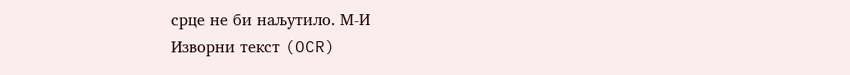срце не би наљутило. М-И
Изворни текст (OCR)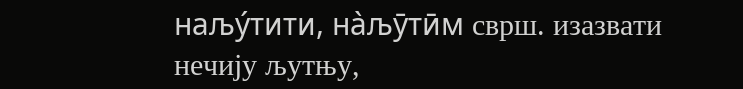наљу́тити, на̀љӯтӣм сврш. изазвати нечију љутњу,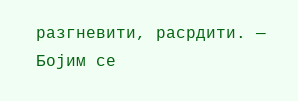разгневити, расрдити. — Бојим се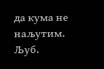да кума не наљутим. Љуб.